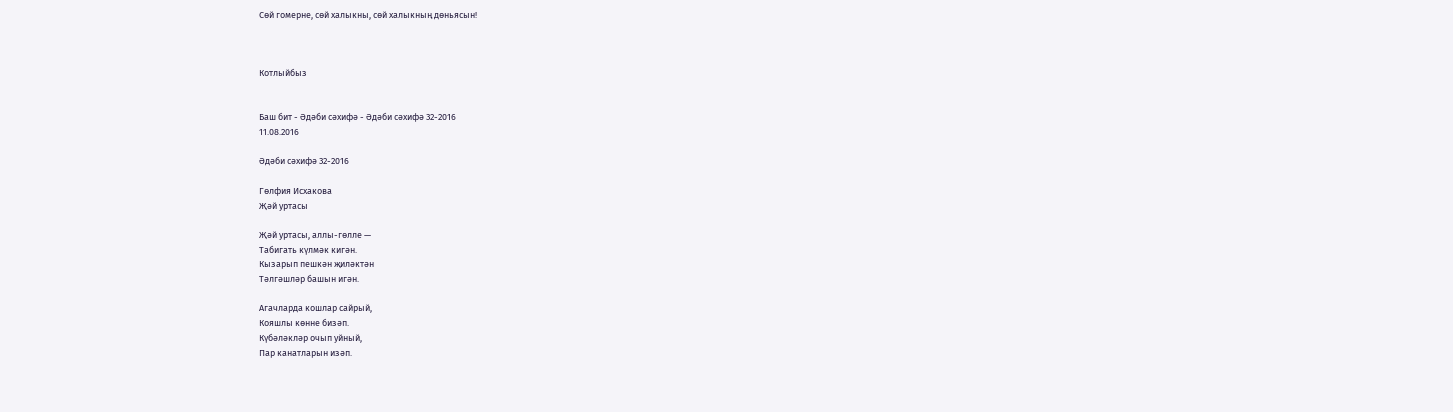Сөй гомерне, сөй халыкны, сөй халыкның дөньясын!



Котлыйбыз


Баш бит - Әдәби сәхифә - Әдәби сәхифә 32-2016
11.08.2016

Әдәби сәхифә 32-2016

Гөлфия Исхакова
Җәй уртасы

Җәй уртасы, аллы-гөлле —
Табигать күлмәк кигән.
Кызарып пешкән җиләктән
Тәлгәшләр башын игән.

Агачларда кошлар сайрый,
Кояшлы көнне бизәп.
Күбәләкләр очып уйный,
Пар канатларын изәп.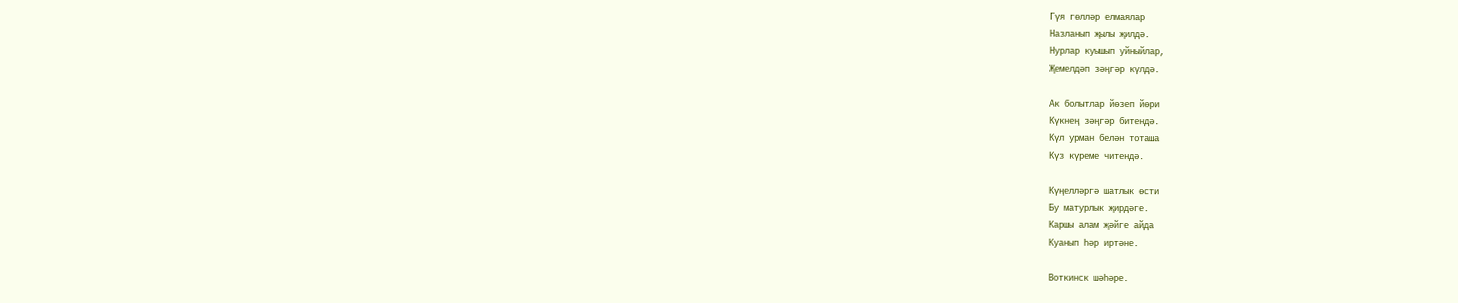Гүя гөлләр елмаялар
Назланып җылы җилдә.
Нурлар куышып уйныйлар,
Җемелдәп зәңгәр күлдә.

Ак болытлар йөзеп йөри
Күкнең зәңгәр битендә.
Күл урман белән тоташа
Күз күреме читендә.

Күңелләргә шатлык өсти
Бу матурлык җирдәге.
Каршы алам җәйге айда
Куанып һәр иртәне.

Воткинск шәһәре.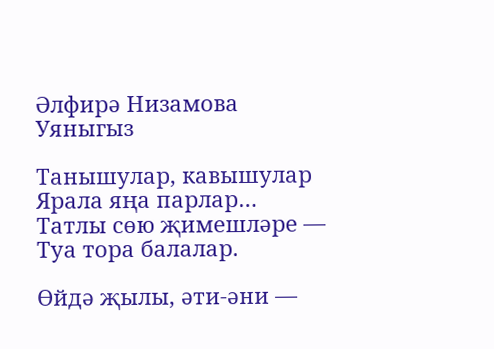Әлфирә Низамова
Уяныгыз

Танышулар, кавышулар
Ярала яңа парлар…
Татлы сөю җимешләре —
Туа тора балалар.

Өйдә җылы, әти-әни —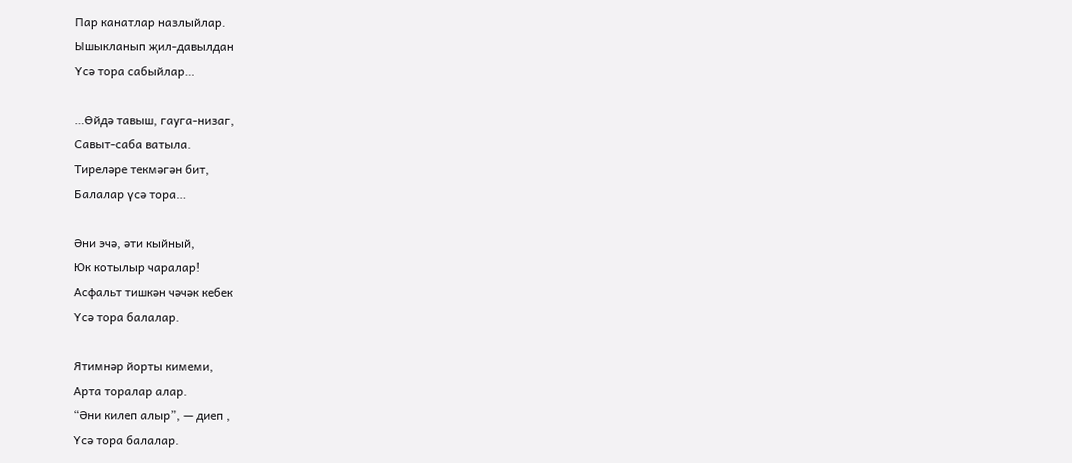Пар канатлар назлыйлар.
Ышыкланып җил-давылдан
Үсә тора сабыйлар…

…Өйдә тавыш, гауга-низаг,
Савыт-саба ватыла.
Тиреләре текмәгән бит,
Балалар үсә тора…

Әни эчә, әти кыйный,
Юк котылыр чаралар!
Асфальт тишкән чәчәк кебек
Үсә тора балалар.

Ятимнәр йорты кимеми,
Арта торалар алар.
“Әни килеп алыр”, — диеп ,
Үсә тора балалар.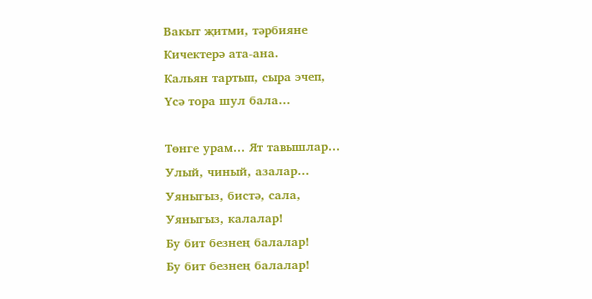Вакыт җитми, тәрбияне
Кичектерә ата-ана.
Кальян тартып, сыра эчеп,
Үсә тора шул бала…

Төнге урам… Ят тавышлар…
Улый, чиный, азалар…
Уяныгыз, бистә, сала,
Уяныгыз, калалар!
Бу бит безнең балалар!
Бу бит безнең балалар!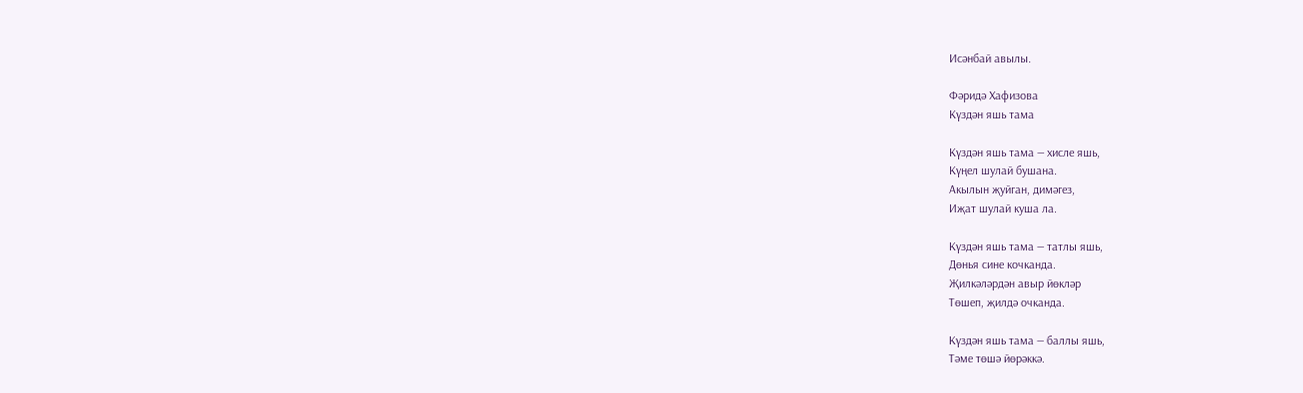Исәнбай авылы.

Фәридә Хафизова
Күздән яшь тама

Күздән яшь тама — хисле яшь,
Күңел шулай бушана.
Акылын җуйган, димәгез,
Иҗат шулай куша ла.

Күздән яшь тама — татлы яшь,
Дөнья сине кочканда.
Җилкәләрдән авыр йөкләр
Төшеп, җилдә очканда.

Күздән яшь тама — баллы яшь,
Тәме төшә йөрәккә.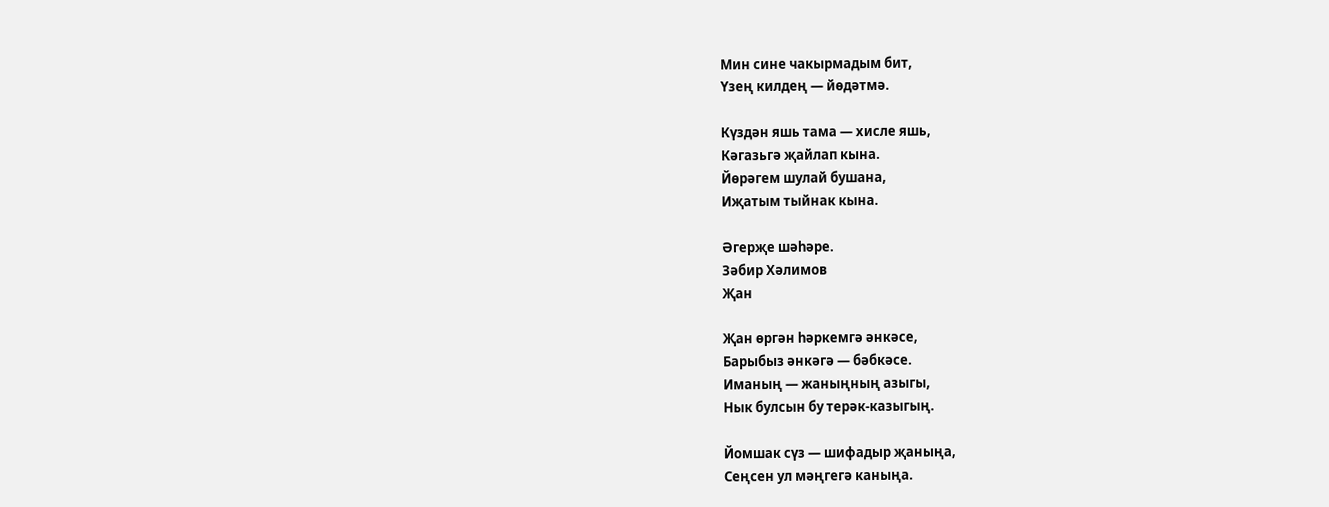Мин сине чакырмадым бит,
Үзең килдең — йөдәтмә.

Күздән яшь тама — хисле яшь,
Кәгазьгә җайлап кына.
Йөрәгем шулай бушана,
Иҗатым тыйнак кына.

Әгерҗе шәһәре.
Зәбир Хәлимов
Җан

Җан өргән һәркемгә әнкәсе,
Барыбыз әнкәгә — бәбкәсе.
Иманың — жаныңның азыгы,
Нык булсын бу терәк-казыгың.

Йомшак сүз — шифадыр җаныңа,
Сеңсен ул мәңгегә каныңа.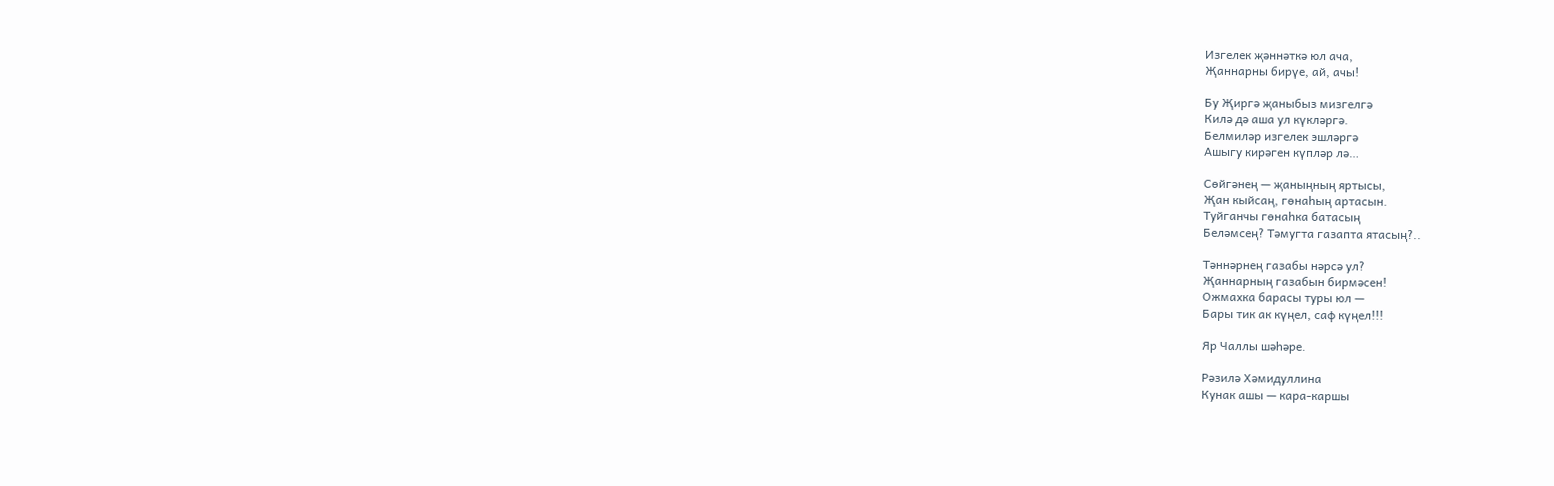Изгелек җәннәткә юл ача,
Җаннарны бирүе, ай, ачы!

Бу Җиргә җаныбыз мизгелгә
Килә дә аша ул күкләргә.
Белмиләр изгелек эшләргә
Ашыгу кирәген күпләр лә…

Сөйгәнең — җаныңның яртысы,
Җан кыйсаң, гөнаһың артасын.
Туйганчы гөнаһка батасың
Беләмсең? Тәмугта газапта ятасың?..

Тәннәрнең газабы нәрсә ул?
Җаннарның газабын бирмәсен!
Ожмахка барасы туры юл —
Бары тик ак күңел, саф күңел!!!

Яр Чаллы шәһәре.

Рәзилә Хәмидуллина
Кунак ашы — кара-каршы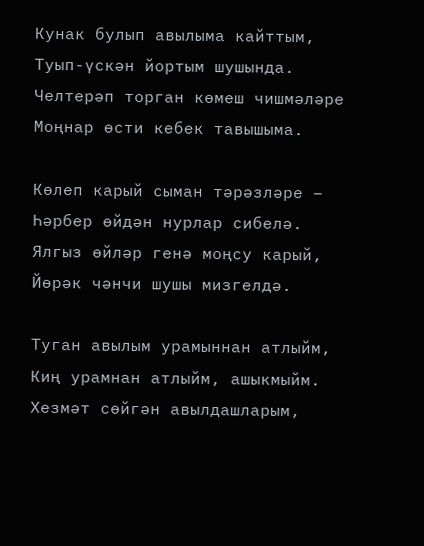Кунак булып авылыма кайттым,
Туып-үскән йортым шушында.
Челтерәп торган көмеш чишмәләре
Моңнар өсти кебек тавышыма.

Көлеп карый сыман тәрәзләре –
Һәрбер өйдән нурлар сибелә.
Ялгыз өйләр генә моңсу карый,
Йөрәк чәнчи шушы мизгелдә.

Туган авылым урамыннан атлыйм,
Киң урамнан атлыйм, ашыкмыйм.
Хезмәт сөйгән авылдашларым,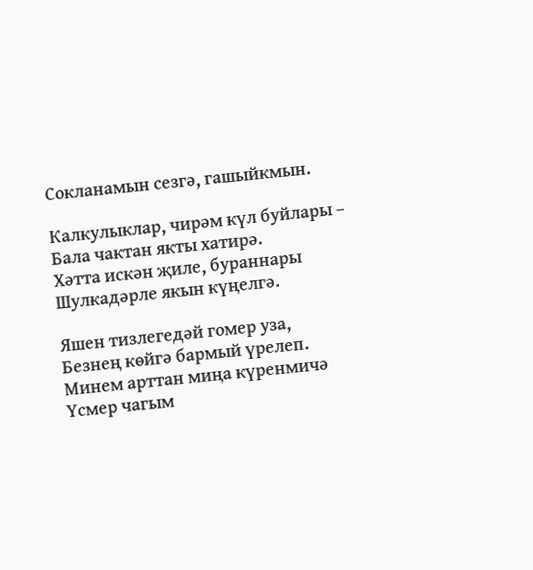Сокланамын сезгә, гашыйкмын.

Калкулыклар, чирәм күл буйлары –
Бала чактан якты хатирә.
Хәтта искән җиле, бураннары
Шулкадәрле якын күңелгә.

Яшен тизлегедәй гомер уза,
Безнең көйгә бармый үрелеп.
Минем арттан миңа күренмичә
Үсмер чагым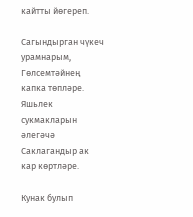кайтты йөгереп.

Сагындырган чүкеч урамнарым,
Гөлсемтәйнең капка төпләре.
Яшьлек сукмакларын әлегәчә
Саклагандыр ак кар көртләре.

Кунак булып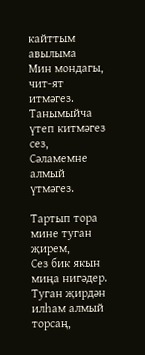кайттым авылыма
Мин мондагы, чит-ят итмәгез.
Танымыйча үтеп китмәгез сез,
Сәламемне алмый үтмәгез.

Тартып тора мине туган җирем,
Сез бик якын миңа нигәдер.
Туган җирдән илһам алмый торсаң,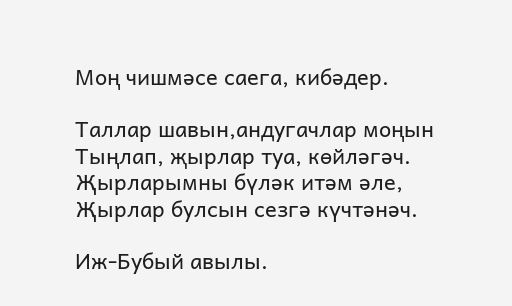Моң чишмәсе саега, кибәдер.

Таллар шавын,андугачлар моңын
Тыңлап, җырлар туа, көйләгәч.
Җырларымны бүләк итәм әле,
Җырлар булсын сезгә күчтәнәч.

Иж-Бубый авылы.